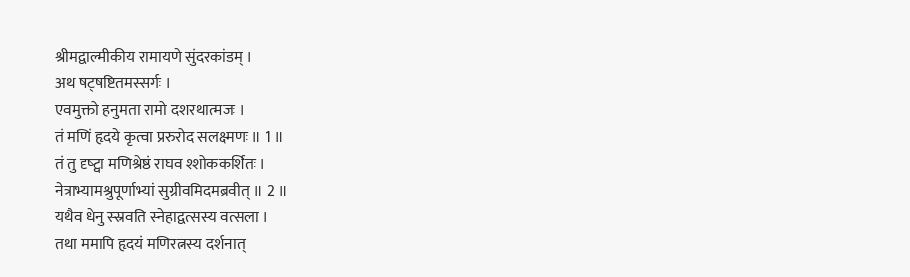श्रीमद्वाल्मीकीय रामायणे सुंदरकांडम् ।
अथ षट्षष्टितमस्सर्गः ।
एवमुक्तो हनुमता रामो दशरथात्मजः ।
तं मणिं हृदये कृत्वा प्ररुरोद सलक्ष्मणः ॥ 1 ॥
तं तु दृष्ट्वा मणिश्रेष्ठं राघव श्शोककर्शितः ।
नेत्राभ्यामश्रुपूर्णाभ्यां सुग्रीवमिदमब्रवीत् ॥ 2 ॥
यथैव धेनु स्स्रवति स्नेहाद्वत्सस्य वत्सला ।
तथा ममापि हृदयं मणिरत्नस्य दर्शनात्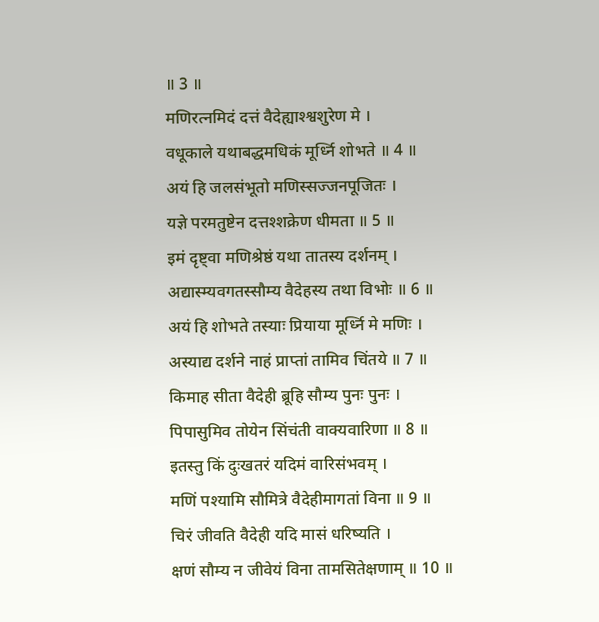॥ 3 ॥
मणिरत्नमिदं दत्तं वैदेह्याश्श्वशुरेण मे ।
वधूकाले यथाबद्धमधिकं मूर्ध्नि शोभते ॥ 4 ॥
अयं हि जलसंभूतो मणिस्सज्जनपूजितः ।
यज्ञे परमतुष्टेन दत्तश्शक्रेण धीमता ॥ 5 ॥
इमं दृष्ट्वा मणिश्रेष्ठं यथा तातस्य दर्शनम् ।
अद्यास्म्यवगतस्सौम्य वैदेहस्य तथा विभोः ॥ 6 ॥
अयं हि शोभते तस्याः प्रियाया मूर्ध्नि मे मणिः ।
अस्याद्य दर्शने नाहं प्राप्तां तामिव चिंतये ॥ 7 ॥
किमाह सीता वैदेही ब्रूहि सौम्य पुनः पुनः ।
पिपासुमिव तोयेन सिंचंती वाक्यवारिणा ॥ 8 ॥
इतस्तु किं दुःखतरं यदिमं वारिसंभवम् ।
मणिं पश्यामि सौमित्रे वैदेहीमागतां विना ॥ 9 ॥
चिरं जीवति वैदेही यदि मासं धरिष्यति ।
क्षणं सौम्य न जीवेयं विना तामसितेक्षणाम् ॥ 10 ॥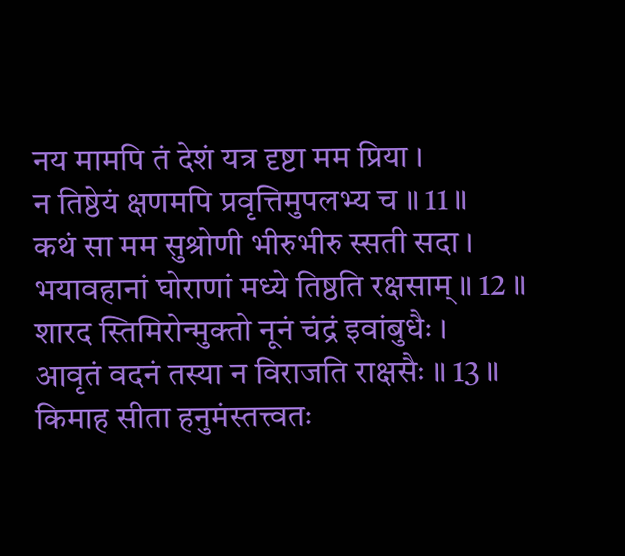नय मामपि तं देशं यत्र दृष्टा मम प्रिया ।
न तिष्ठेयं क्षणमपि प्रवृत्तिमुपलभ्य च ॥ 11 ॥
कथं सा मम सुश्रोणी भीरुभीरु स्सती सदा ।
भयावहानां घोराणां मध्ये तिष्ठति रक्षसाम् ॥ 12 ॥
शारद स्तिमिरोन्मुक्तो नूनं चंद्रं इवांबुधैः ।
आवृतं वदनं तस्या न विराजति राक्षसैः ॥ 13 ॥
किमाह सीता हनुमंस्तत्त्वतः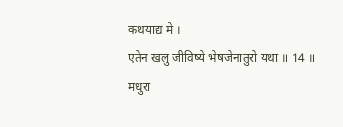कथयाद्य मे ।
एतेन खलु जीविष्ये भेषजेनातुरो यथा ॥ 14 ॥
मधुरा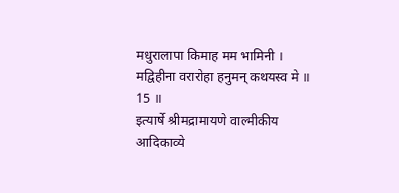मधुरालापा किमाह मम भामिनी ।
मद्विहीना वरारोहा हनुमन् कथयस्व मे ॥ 15 ॥
इत्यार्षे श्रीमद्रामायणे वाल्मीकीय आदिकाव्ये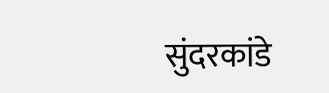सुंदरकांडे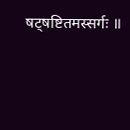षट्षष्टितमस्सर्गः ॥